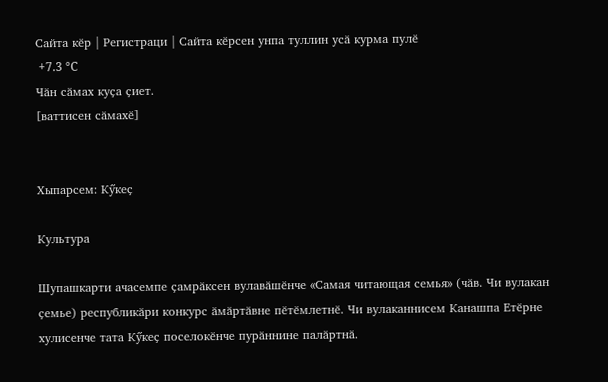Сайта кӗр | Регистраци | Сайта кӗрсен унпа туллин усӑ курма пулӗ
 +7.3 °C
Чӑн сӑмах куҫа ҫиет.
[ваттисен сӑмахӗ]


Хыпарсем: Кӳкеҫ

Культура

Шупашкарти ачасемпе ҫамрӑксен вулавӑшӗнче «Самая читающая семья» (чӑв. Чи вулакан ҫемье) республикӑри конкурс ӑмӑртӑвне пӗтӗмлетнӗ. Чи вулаканнисем Канашпа Етӗрне хулисенче тата Кӳкеҫ поселокӗнче пурӑннине палӑртнӑ.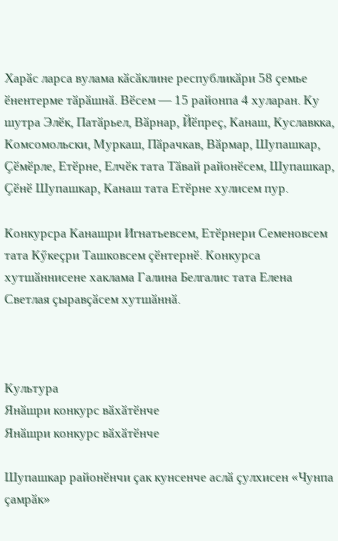Харӑс ларса вулама кӑсӑклине республикӑри 58 ҫемье ӗнентерме тӑрӑшнӑ. Вӗсем — 15 районпа 4 хуларан. Ку шутра Элӗк, Патӑрьел, Вӑрнар, Йӗпреҫ, Канаш, Куславкка, Комсомольски, Муркаш, Пӑрачкав, Вӑрмар, Шупашкар, Ҫӗмӗрле, Етӗрне, Елчӗк тата Тӑвай районӗсем, Шупашкар, Ҫӗнӗ Шупашкар, Канаш тата Етӗрне хулисем пур.

Конкурсра Канашри Игнатьевсем, Етӗрнери Семеновсем тата Кӳкеҫри Ташковсем ҫӗнтернӗ. Конкурса хутшӑннисене хаклама Галина Белгалис тата Елена Светлая ҫыравҫӑсем хутшӑннӑ.



Культура
Янӑшри конкурс вӑхӑтӗнче
Янӑшри конкурс вӑхӑтӗнче

Шупашкар районӗнчи ҫак кунсенче аслӑ ҫулхисен «Чунпа ҫамрӑк»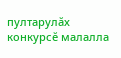пултарулӑх конкурсӗ малалла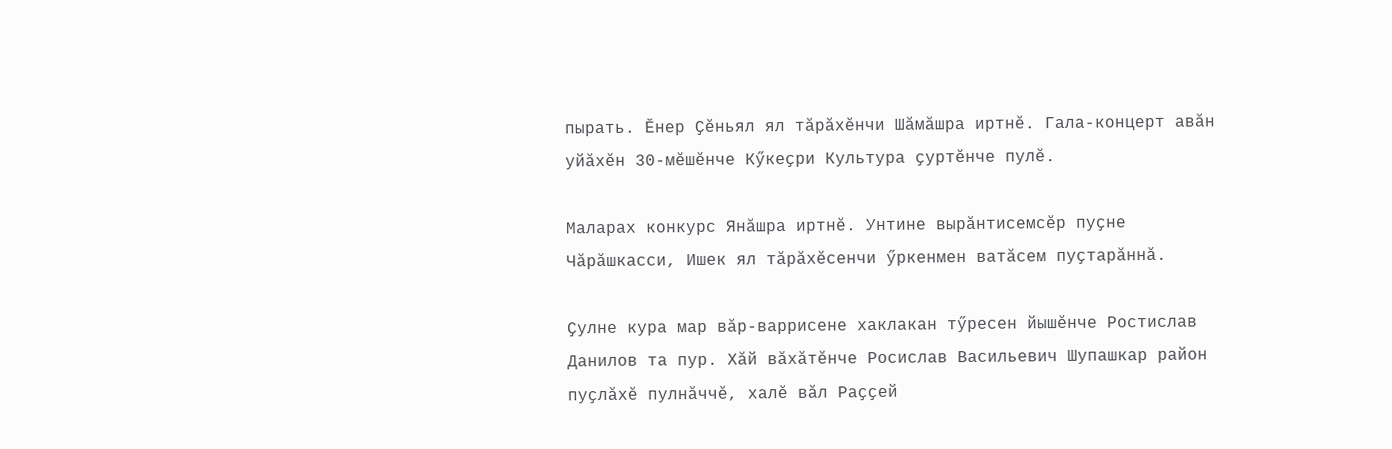пырать. Ӗнер Ҫӗньял ял тӑрӑхӗнчи Шӑмӑшра иртнӗ. Гала-концерт авӑн уйӑхӗн 30-мӗшӗнче Кӳкеҫри Культура ҫуртӗнче пулӗ.

Маларах конкурс Янӑшра иртнӗ. Унтине вырӑнтисемсӗр пуҫне Чӑрӑшкасси, Ишек ял тӑрӑхӗсенчи ӳркенмен ватӑсем пуҫтарӑннӑ.

Ҫулне кура мар вӑр-варрисене хаклакан тӳресен йышӗнче Ростислав Данилов та пур. Хӑй вӑхӑтӗнче Росислав Васильевич Шупашкар район пуҫлӑхӗ пулнӑччӗ, халӗ вӑл Раҫҫей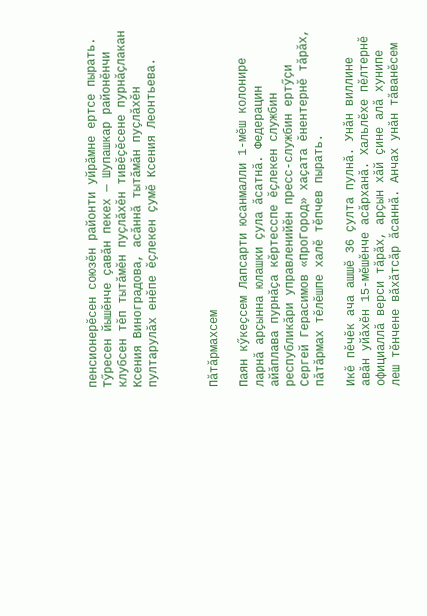пенсионерӗсен союзӗн районти уйрӑмне ертсе пырать. Тӳресен йышӗнче ҫавӑн пекех — Шупашкар районӗнчи клубсен тӗп тытӑмӗн пуҫлӑхӗн тивӗҫӗсене пурнӑҫлакан Ксения Виноградова, асӑннӑ тытӑмӑн пуҫлӑхӗн пултарулӑх енӗпе ӗҫлекен ҫумӗ Ксения Леонтьева.



Пӑтӑрмахсем

Паян кӳкеҫсем Лапсарти юсанмалли 1-мӗш колонире ларнӑ арҫынна юлашки ҫула ӑсатнӑ. Федерацин айӑплава пурнӑҫа кӗртесспе ӗҫлекен службин республикӑри управленийӗн пресс-службин ертӳҫи Сергей Герасимов «ПроГород» хаҫата ӗнентернӗ тӑрӑх, пӑтӑрмах тӗлӗшпе халӗ тӗпчев пырать.

Икӗ пӗчӗк ача ашшӗ 36 ҫулта пулнӑ. Унӑн виллине авӑн уйӑхӗн 15-мӗшӗнче асӑрханӑ. Хальлӗхе пӗлтернӗ официаллӑ верси тӑрӑх, арҫын хӑй ҫине алӑ хунипе леш тӗнчене вӑхӑтсӑр ӑсаннӑ. Анчах унӑн тӑванӗсем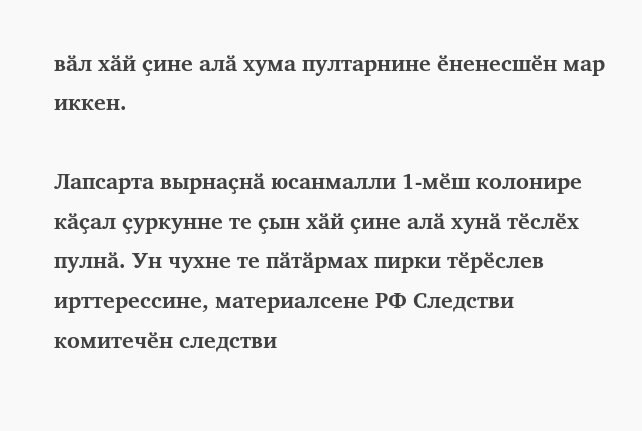вӑл хӑй ҫине алӑ хума пултарнине ӗненесшӗн мар иккен.

Лапсарта вырнаҫнӑ юсанмалли 1-мӗш колонире кӑҫал ҫуркунне те ҫын хӑй ҫине алӑ хунӑ тӗслӗх пулнӑ. Ун чухне те пӑтӑрмах пирки тӗрӗслев ирттерессине, материалсене РФ Следстви комитечӗн следстви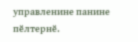управленине панине пӗлтернӗ.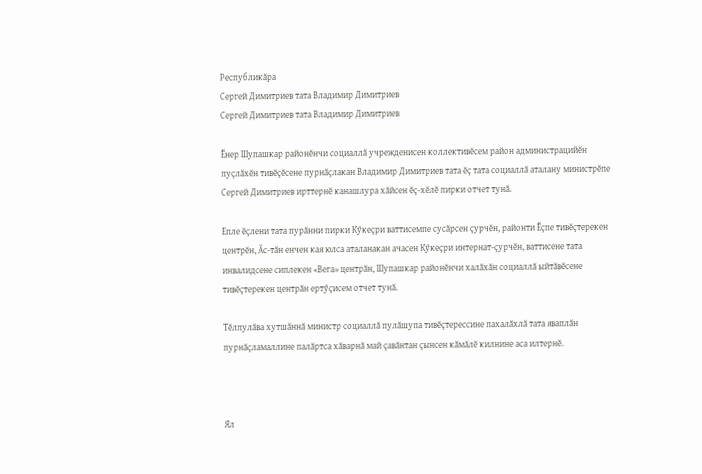Республикӑра
Сергей Димитриев тата Владимир Димитриев
Сергей Димитриев тата Владимир Димитриев

Ӗнер Шупашкар районӗнчи социаллӑ учрежденисен коллективӗсем район администрацийӗн пуҫлӑхӗн тивӗҫӗсене пурнӑҫлакан Владимир Димитриев тата ӗҫ тата социаллӑ аталану министрӗпе Сергей Димитриев ирттернӗ канашлура хӑйсен ӗҫ-хӗлӗ пирки отчет тунӑ.

Епле ӗҫлени тата пурӑнни пирки Кӳкеҫри ваттисемпе сусӑрсен ҫурчӗн, районти Ӗҫпе тивӗҫтерекен центрӗн, Ӑс-тӑн енчен кая юлса аталанакан ачасен Кӳкеҫри интернат-ҫурчӗн, ваттисене тата инвалидсене сиплекен «Вега» центрӑн, Шупашкар районӗнчи халӑхӑн социаллӑ ыйтӑвӗсене тивӗҫтерекен центрӑн ертӳҫисем отчет тунӑ.

Тӗлпулӑва хутшӑннӑ министр социаллӑ пулӑшупа тивӗҫтерессине пахалӑхлӑ тата яваплӑн пурнӑҫламаллине палӑртса хӑварнӑ май ҫавӑнтан ҫынсен кӑмӑлӗ килнине аса илтернӗ.



Ял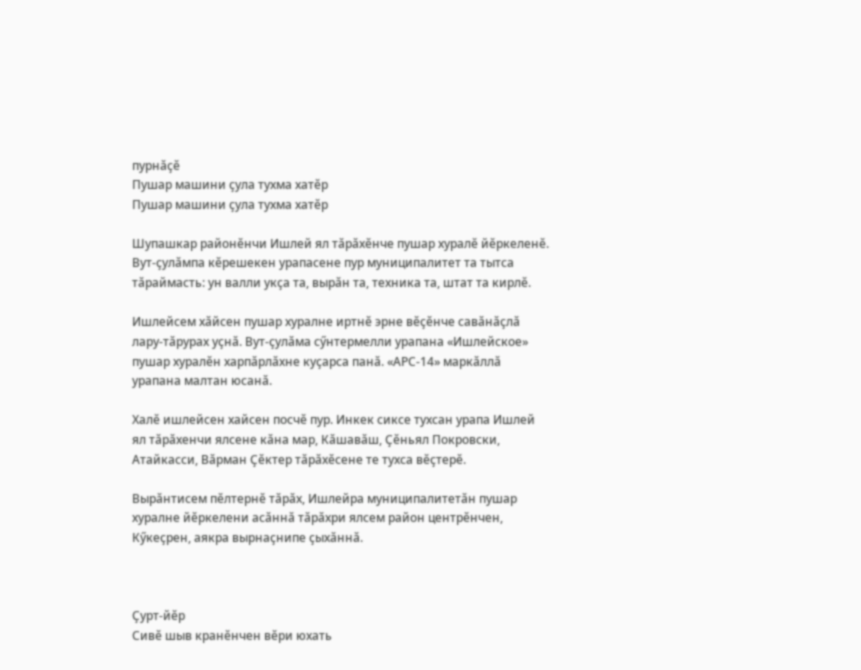пурнӑҫӗ
Пушар машини ҫула тухма хатӗр
Пушар машини ҫула тухма хатӗр

Шупашкар районӗнчи Ишлей ял тӑрӑхӗнче пушар хуралӗ йӗркеленӗ. Вут-ҫулӑмпа кӗрешекен урапасене пур муниципалитет та тытса тӑраймасть: ун валли укҫа та, вырӑн та, техника та, штат та кирлӗ.

Ишлейсем хӑйсен пушар хуралне иртнӗ эрне вӗҫӗнче савӑнӑҫлӑ лару-тӑрурах уҫнӑ. Вут-ҫулӑма сӳнтермелли урапана «Ишлейское» пушар хуралӗн харпӑрлӑхне куҫарса панӑ. «АРС-14» маркӑллӑ урапана малтан юсанӑ.

Халӗ ишлейсен хайсен посчӗ пур. Инкек сиксе тухсан урапа Ишлей ял тӑрӑхенчи ялсене кӑна мар, Кӑшавӑш, Ҫӗньял Покровски, Атайкасси, Вӑрман Ҫӗктер тӑрӑхӗсене те тухса вӗҫтерӗ.

Вырӑнтисем пӗлтернӗ тӑрӑх, Ишлейра муниципалитетӑн пушар хуралне йӗркелени асӑннӑ тӑрӑхри ялсем район центрӗнчен, Кӳкеҫрен, аякра вырнаҫнипе ҫыхӑннӑ.



Ҫурт-йӗр
Сивӗ шыв кранӗнчен вӗри юхать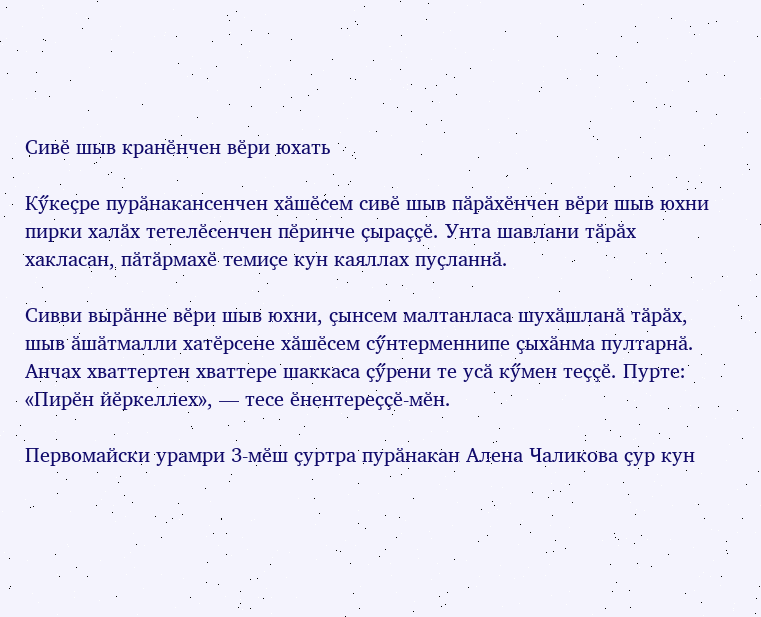Сивӗ шыв кранӗнчен вӗри юхать

Кӳкеҫре пурӑнакансенчен хӑшӗсем сивӗ шыв пӑрӑхӗнчен вӗри шыв юхни пирки халӑх тетелӗсенчен пӗринче ҫыраҫҫӗ. Унта шавлани тӑрӑх хакласан, пӑтӑрмахӗ темиҫе кун каяллах пуҫланнӑ.

Сивви вырӑнне вӗри шыв юхни, ҫынсем малтанласа шухӑшланӑ тӑрӑх, шыв ӑшӑтмалли хатӗрсене хӑшӗсем сӳнтерменнипе ҫыхӑнма пултарнӑ. Анчах хваттертен хваттере шаккаса ҫӳрени те усӑ кӳмен теҫҫӗ. Пурте: «Пирӗн йӗркеллех», — тесе ӗнентереҫҫӗ-мӗн.

Первомайски урамри 3-мӗш ҫуртра пурӑнакан Алена Чаликова ҫур кун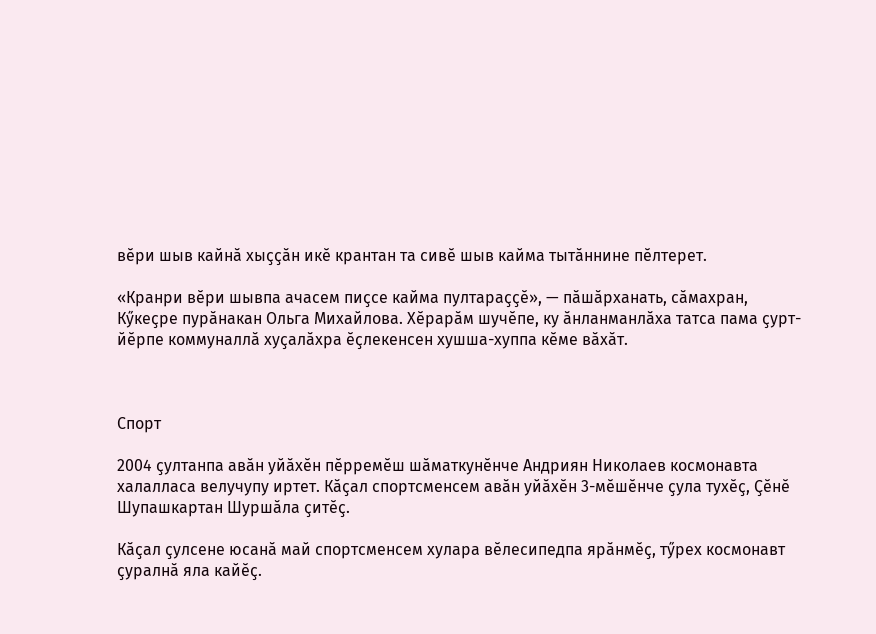вӗри шыв кайнӑ хыҫҫӑн икӗ крантан та сивӗ шыв кайма тытӑннине пӗлтерет.

«Кранри вӗри шывпа ачасем пиҫсе кайма пултараҫҫӗ», — пӑшӑрханать, сӑмахран, Кӳкеҫре пурӑнакан Ольга Михайлова. Хӗрарӑм шучӗпе, ку ӑнланманлӑха татса пама ҫурт-йӗрпе коммуналлӑ хуҫалӑхра ӗҫлекенсен хушша-хуппа кӗме вӑхӑт.



Спорт

2004 ҫултанпа авӑн уйӑхӗн пӗрремӗш шӑматкунӗнче Андриян Николаев космонавта халалласа велучупу иртет. Кӑҫал спортсменсем авӑн уйӑхӗн 3-мӗшӗнче ҫула тухӗҫ, Ҫӗнӗ Шупашкартан Шуршӑла ҫитӗҫ.

Кӑҫал ҫулсене юсанӑ май спортсменсем хулара вӗлесипедпа ярӑнмӗҫ, тӳрех космонавт ҫуралнӑ яла кайӗҫ.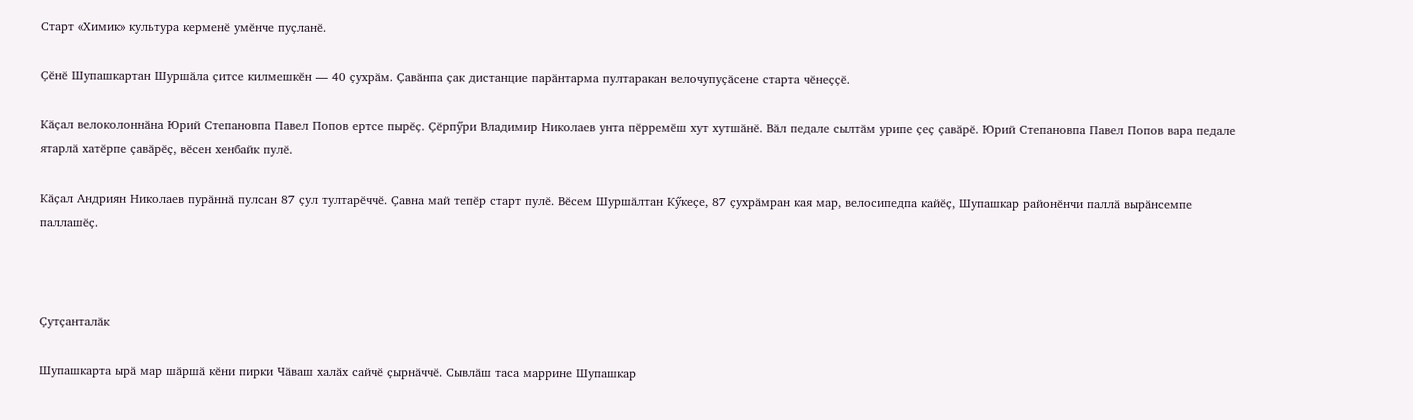Старт «Химик» культура керменӗ умӗнче пуҫланӗ.

Ҫӗнӗ Шупашкартан Шуршӑла ҫитсе килмешкӗн — 40 ҫухрӑм. Ҫавӑнпа ҫак дистанцие парӑнтарма пултаракан велочупуҫӑсене старта чӗнеҫҫӗ.

Кӑҫал велоколоннӑна Юрий Степановпа Павел Попов ертсе пырӗҫ. Ҫӗрпӳри Владимир Николаев унта пӗрремӗш хут хутшӑнӗ. Вӑл педале сылтӑм урипе ҫеҫ ҫавӑрӗ. Юрий Степановпа Павел Попов вара педале ятарлӑ хатӗрпе ҫавӑрӗҫ, вӗсен хенбайк пулӗ.

Кӑҫал Андриян Николаев пурӑннӑ пулсан 87 ҫул тултарӗччӗ. Ҫавна май тепӗр старт пулӗ. Вӗсем Шуршӑлтан Кӳкеҫе, 87 ҫухрӑмран кая мар, велосипедпа кайӗҫ, Шупашкар районӗнчи паллӑ вырӑнсемпе паллашӗҫ.



Ҫутҫанталӑк

Шупашкарта ырӑ мар шӑршӑ кӗни пирки Чӑваш халӑх сайчӗ ҫырнӑччӗ. Сывлӑш таса маррине Шупашкар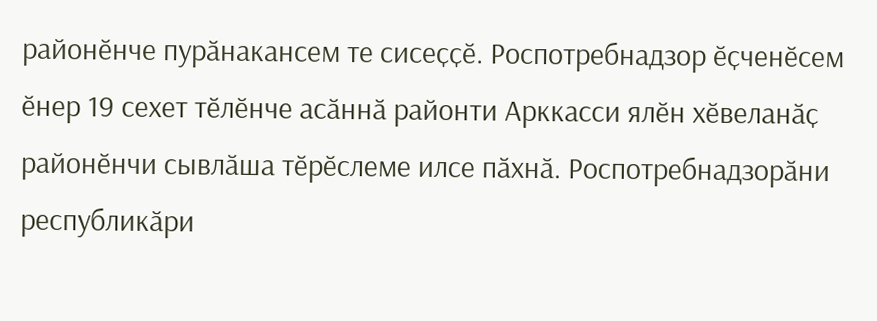районӗнче пурӑнакансем те сисеҫҫӗ. Роспотребнадзор ӗҫченӗсем ӗнер 19 сехет тӗлӗнче асӑннӑ районти Арккасси ялӗн хӗвеланӑҫ районӗнчи сывлӑша тӗрӗслеме илсе пӑхнӑ. Роспотребнадзорӑни республикӑри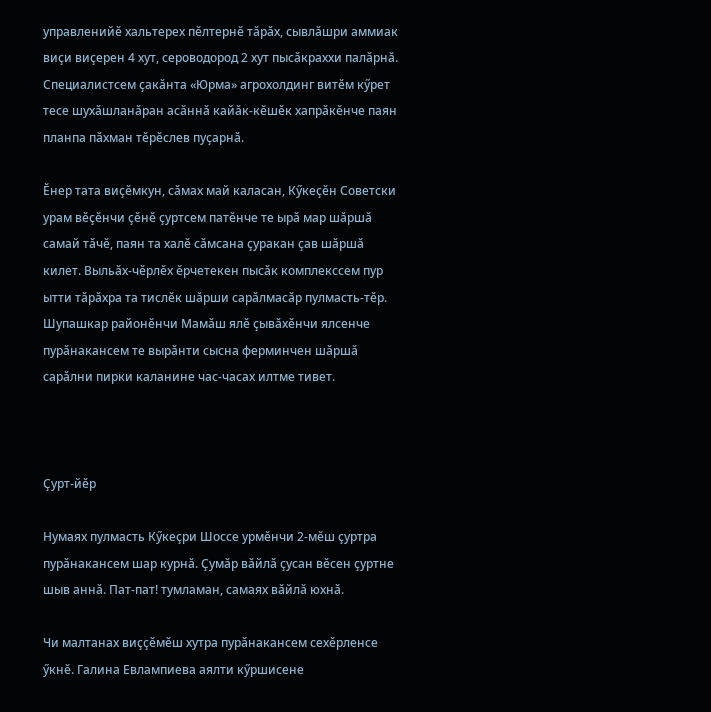управленийӗ хальтерех пӗлтернӗ тӑрӑх, сывлӑшри аммиак виҫи виҫерен 4 хут, сероводород 2 хут пысӑкраххи палӑрнӑ. Специалистсем ҫакӑнта «Юрма» агрохолдинг витӗм кӳрет тесе шухӑшланӑран асӑннӑ кайӑк-кӗшӗк хапрӑкӗнче паян планпа пӑхман тӗрӗслев пуҫарнӑ.

Ӗнер тата виҫӗмкун, сӑмах май каласан, Кӳкеҫӗн Советски урам вӗҫӗнчи ҫӗнӗ ҫуртсем патӗнче те ырӑ мар шӑршӑ самай тӑчӗ, паян та халӗ сӑмсана ҫуракан ҫав шӑршӑ килет. Выльӑх-чӗрлӗх ӗрчетекен пысӑк комплекссем пур ытти тӑрӑхра та тислӗк шӑрши сарӑлмасӑр пулмасть-тӗр. Шупашкар районӗнчи Мамӑш ялӗ ҫывӑхӗнчи ялсенче пурӑнакансем те вырӑнти сысна ферминчен шӑршӑ сарӑлни пирки каланине час-часах илтме тивет.



Ҫурт-йӗр

Нумаях пулмасть Кӳкеҫри Шоссе урмӗнчи 2-мӗш ҫуртра пурӑнакансем шар курнӑ. Ҫумӑр вӑйлӑ ҫусан вӗсен ҫуртне шыв аннӑ. Пат-пат! тумламан, самаях вӑйлӑ юхнӑ.

Чи малтанах виҫҫӗмӗш хутра пурӑнакансем сехӗрленсе ӳкнӗ. Галина Евлампиева аялти кӳршисене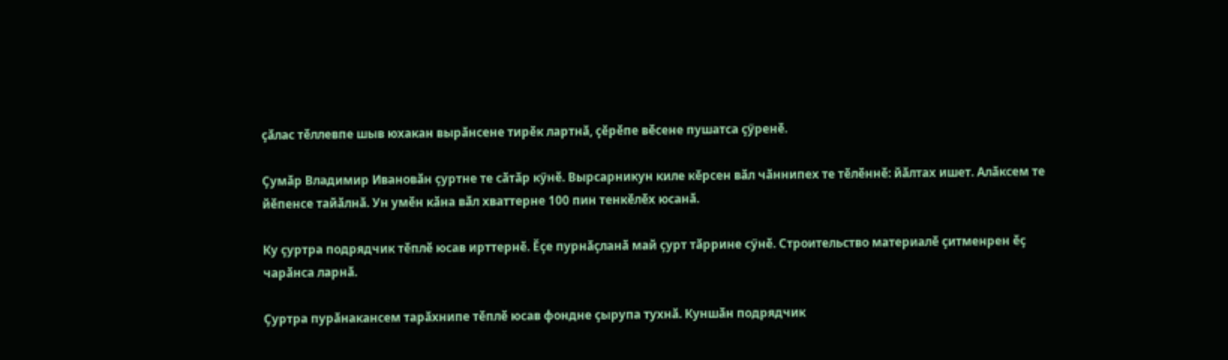ҫӑлас тӗллевпе шыв юхакан вырӑнсене тирӗк лартнӑ, ҫӗрӗпе вӗсене пушатса ҫӳренӗ.

Ҫумӑр Владимир Ивановӑн ҫуртне те сӑтӑр кӳнӗ. Вырсарникун киле кӗрсен вӑл чӑннипех те тӗлӗннӗ: йӑлтах ишет. Алӑксем те йӗпенсе тайӑлнӑ. Ун умӗн кӑна вӑл хваттерне 100 пин тенкӗлӗх юсанӑ.

Ку ҫуртра подрядчик тӗплӗ юсав ирттернӗ. Ӗҫе пурнӑҫланӑ май ҫурт тӑррине сӳнӗ. Строительство материалӗ ҫитменрен ӗҫ чарӑнса ларнӑ.

Ҫуртра пурӑнакансем тарӑхнипе тӗплӗ юсав фондне ҫырупа тухнӑ. Куншӑн подрядчик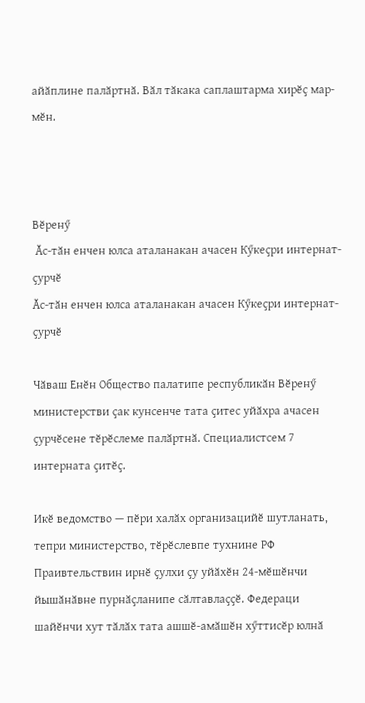айӑплине палӑртнӑ. Вӑл тӑкака саплаштарма хирӗҫ мар-мӗн.



Вӗренӳ
 Ӑс-тӑн енчен юлса аталанакан ачасен Кӳкеҫри интернат-ҫурчӗ
Ӑс-тӑн енчен юлса аталанакан ачасен Кӳкеҫри интернат-ҫурчӗ

Чӑваш Енӗн Общество палатипе республикӑн Вӗренӳ министерстви ҫак кунсенче тата ҫитес уйӑхра ачасен ҫурчӗсене тӗрӗслеме палӑртнӑ. Специалистсем 7 интерната ҫитӗҫ.

Икӗ ведомство — пӗри халӑх организацийӗ шутланать, тепри министерство, тӗрӗслевпе тухнине РФ Праивтельствин ирнӗ ҫулхи ҫу уйӑхӗн 24-мӗшӗнчи йышӑнӑвне пурнӑҫланипе сӑлтавлаҫҫӗ. Федераци шайӗнчи хут тӑлӑх тата ашшӗ-амӑшӗн хӳттисӗр юлнӑ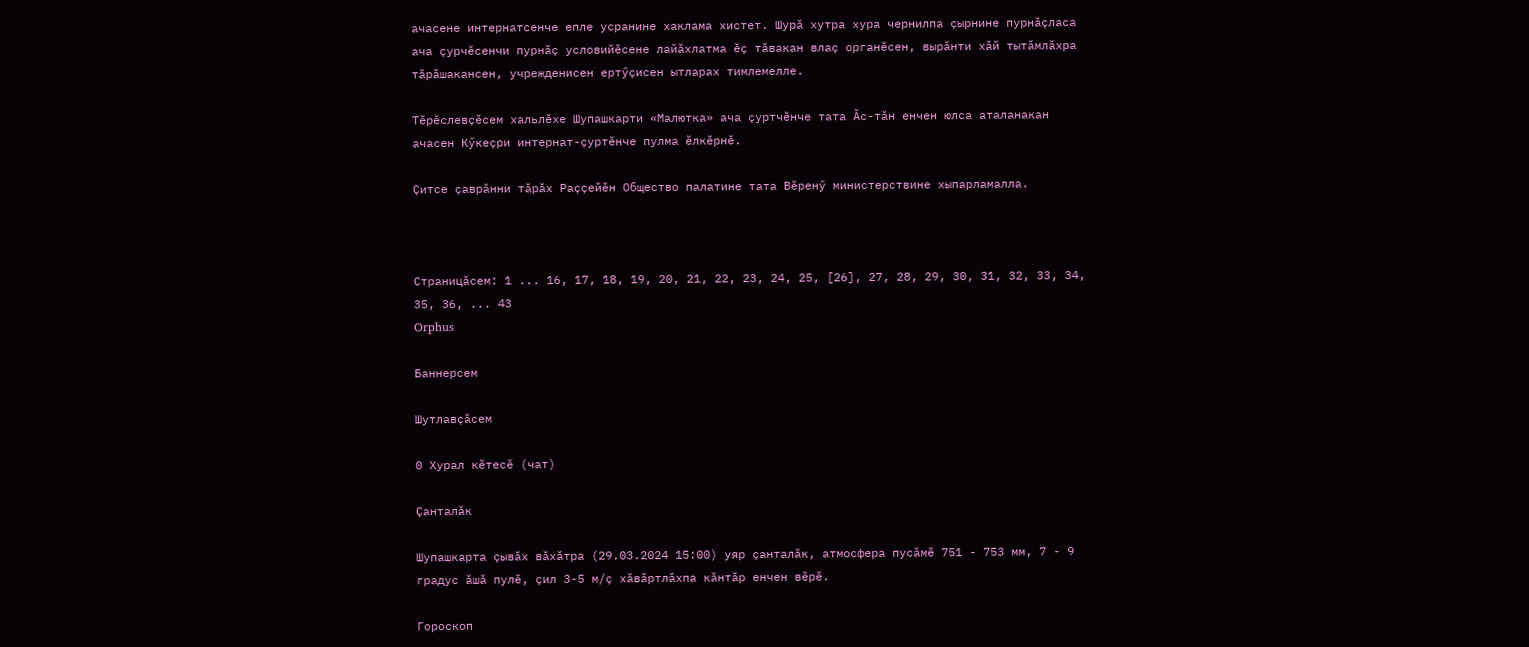ачасене интернатсенче епле усранине хаклама хистет. Шурӑ хутра хура чернилпа ҫырнине пурнӑҫласа ача ҫурчӗсенчи пурнӑҫ условийӗсене лайӑхлатма ӗҫ тӑвакан влаҫ органӗсен, вырӑнти хӑй тытӑмлӑхра тӑрӑшакансен, учрежденисен ертӳҫисен ытларах тимлемелле.

Тӗрӗслевҫӗсем хальлӗхе Шупашкарти «Малютка» ача ҫуртчӗнче тата Ӑс-тӑн енчен юлса аталанакан ачасен Кӳкеҫри интернат-ҫуртӗнче пулма ӗлкӗрнӗ.

Ҫитсе ҫаврӑнни тӑрӑх Раҫҫейӗн Общество палатине тата Вӗренӳ министерствине хыпарламалла.



Страницӑсем: 1 ... 16, 17, 18, 19, 20, 21, 22, 23, 24, 25, [26], 27, 28, 29, 30, 31, 32, 33, 34, 35, 36, ... 43
Orphus

Баннерсем

Шутлавҫӑсем

0 Хурал кӗтесӗ (чат)

Ҫанталӑк

Шупашкарта ҫывӑх вӑхӑтра (29.03.2024 15:00) уяр ҫанталӑк, атмосфера пусӑмӗ 751 - 753 мм, 7 - 9 градус ӑшӑ пулӗ, ҫил 3-5 м/ҫ хӑвӑртлӑхпа кӑнтӑр енчен вӗрӗ.

Гороскоп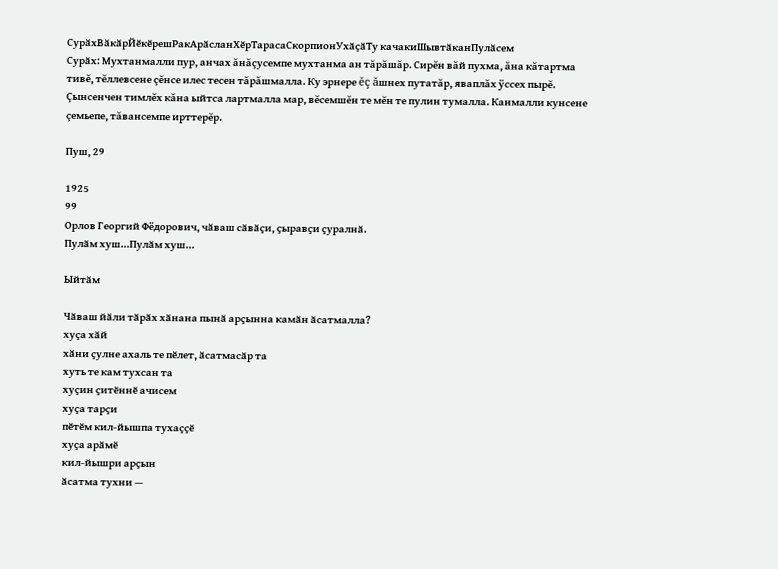СурӑхВӑкӑрЙӗкӗрешРакАрӑсланХӗрТарасаСкорпионУхӑҫӑТу качакиШывтӑканПулӑсем
Сурӑх: Мухтанмалли пур, анчах ăнăçусемпе мухтанма ан тăрăшăр. Сирĕн вăй пухма, ăна кăтартма тивĕ, тĕллевсене çĕнсе илес тесен тăрăшмалла. Ку эрнере ĕç ăшнех путатăр, яваплăх ÿссех пырĕ. Çынсенчен тимлĕх кăна ыйтса лартмалла мар, вĕсемшĕн те мĕн те пулин тумалла. Канмалли кунсене çемьепе, тăвансемпе ирттерĕр.

Пуш, 29

1925
99
Орлов Георгий Фёдорович, чӑваш сӑвӑҫи, ҫыравҫи ҫуралнӑ.
Пулӑм хуш...Пулӑм хуш...

Ыйтӑм

Чӑваш йӑли тӑрӑх хӑнана пынӑ арҫынна камӑн ӑсатмалла?
хуҫа хӑй
хӑни ҫулне ахаль те пӗлет, ӑсатмасӑр та
хуть те кам тухсан та
хуҫин ҫитӗннӗ ачисем
хуҫа тарҫи
пӗтӗм кил-йышпа тухаҫҫӗ
хуҫа арӑмӗ
кил-йышри арҫын
ӑсатма тухни —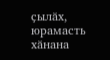ҫылӑх, юрамасть
хӑнана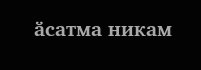ӑсатма никам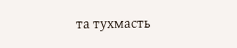та тухмасть